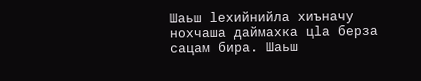Шаьш ӏехийнийла хиъначу нохчаша даймахка цӏа берза сацам бира. Шаьш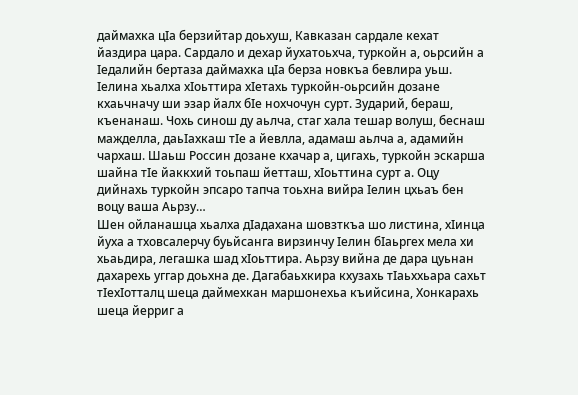даймахка цӏа берзийтар доьхуш, Кавказан сардале кехат йаздира цара. Сардало и дехар йухатоьхча, туркойн а, оьрсийн а ӏедалийн бертаза даймахка цӏа берза новкъа бевлира уьш. Ӏелина хьалха хӏоьттира хӏетахь туркойн-оьрсийн дозане кхаьчначу ши эзар йалх бӏе нохчочун сурт. Зударий, бераш, къенанаш. Чохь синош ду аьлча, стаг хала тешар волуш, беснаш мажделла, даьӏахкаш тӏе а йевлла, адамаш аьлча а, адамийн чархаш. Шаьш Россин дозане кхачар а, цигахь, туркойн эскарша шайна тӏе йаккхий тоьпаш йетташ, хӏоьттина сурт а. Оцу дийнахь туркойн эпсаро тапча тоьхна вийра ӏелин цхьаъ бен воцу ваша Аьрзу…
Шен ойланашца хьалха дӏадахана шовзткъа шо листина, хӏинца йуха а тховсалерчу буьйсанга вирзинчу ӏелин бӏаьргех мела хи хьаьдира, легашка шад хӏоьттира. Аьрзу вийна де дара цуьнан дахарехь уггар доьхна де. Дагабаьхкира кхузахь тӏаьххьара сахьт тӏехӏотталц шеца даймехкан маршонехьа къийсина, Хонкарахь шеца йерриг а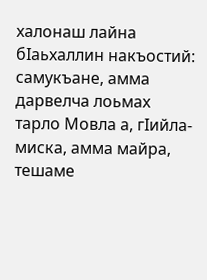халонаш лайна бӏаьхаллин накъостий: самукъане, амма дарвелча лоьмах тарло Мовла а, гӏийла-миска, амма майра, тешаме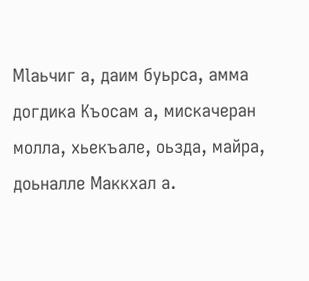Мӏаьчиг а, даим буьрса, амма догдика Къосам а, мискачеран молла, хьекъале, оьзда, майра, доьналле Маккхал а.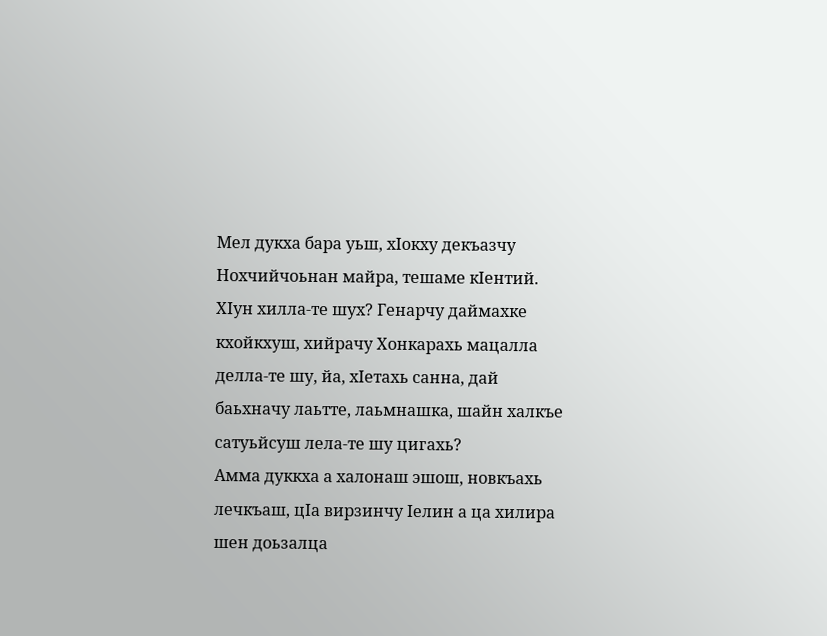Мел дукха бара уьш, хӏокху декъазчу Нохчийчоьнан майра, тешаме кӏентий.
Хӏун хилла-те шух? Генарчу даймахке кхойкхуш, хийрачу Хонкарахь мацалла делла-те шу, йа, хӏетахь санна, дай баьхначу лаьтте, лаьмнашка, шайн халкъе сатуьйсуш лела-те шу цигахь?
Амма дуккха а халонаш эшош, новкъахь лечкъаш, цӏа вирзинчу ӏелин а ца хилира шен доьзалца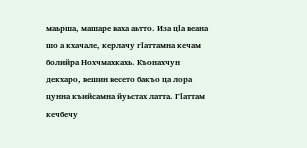маьрша, машаре ваха аьтто. Иза цӏа веана шо а кхачале, керлачу гӏаттамна кечам болийра Нохчмахкахь. Къонахчун декхаро, вешин весето бакъо ца лора цунна къийсамна йуьстах латта. Гӏаттам кечбечу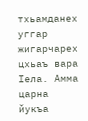тхьамданех уггар жигарчарех цхьаъ вара ӏела. Амма царна йукъа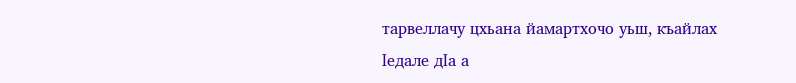тарвеллачу цхьана йамартхочо уьш, къайлах ӏедале дӏа а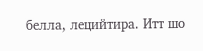белла, лецийтира. Итт шо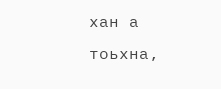хан а тоьхна,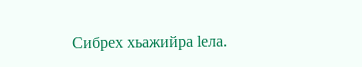Сибрех хьажийра ӏела.